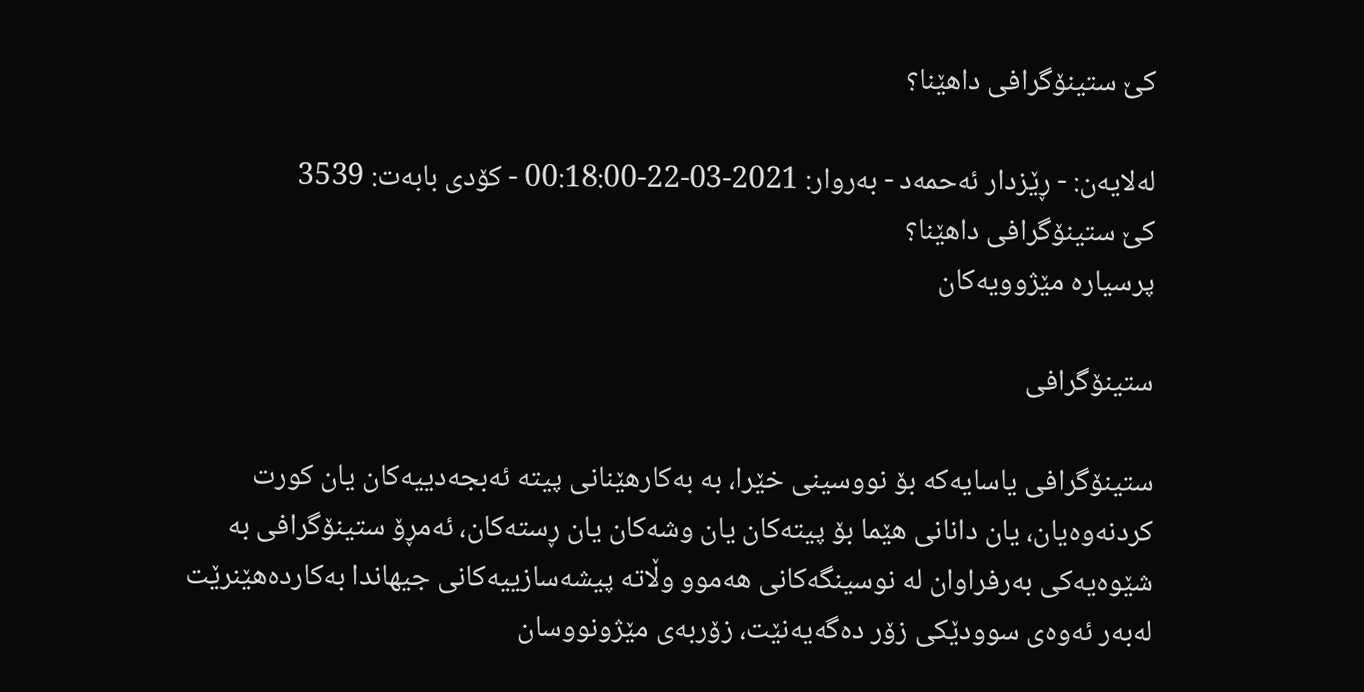کێ ستینۆگرافی داهێنا؟

له‌لایه‌ن: - ڕێزدار ئەحمەد - به‌روار: 2021-03-22-00:18:00 - کۆدی بابەت: 3539
کێ ستینۆگرافی داهێنا؟
پرسیارە مێژوویەکان

ستینۆگرافی

ستینۆگرافی یاسایەکە بۆ نووسینی خێرا، بە بەکارهێنانی پیتە ئەبجەدییەکان یان کورت کردنەوەیان، یان دانانی هێما بۆ پیتەکان یان وشەکان یان ڕستەکان، ئەمڕۆ ستینۆگرافی بە شێوەیەکی بەرفراوان لە نوسینگەکانی هەموو وڵاتە پیشەسازییەکانی جیهاندا بەکاردەهێنرێت لەبەر ئەوەی سوودێکی زۆر دەگەیەنێت، زۆربەی مێژونووسان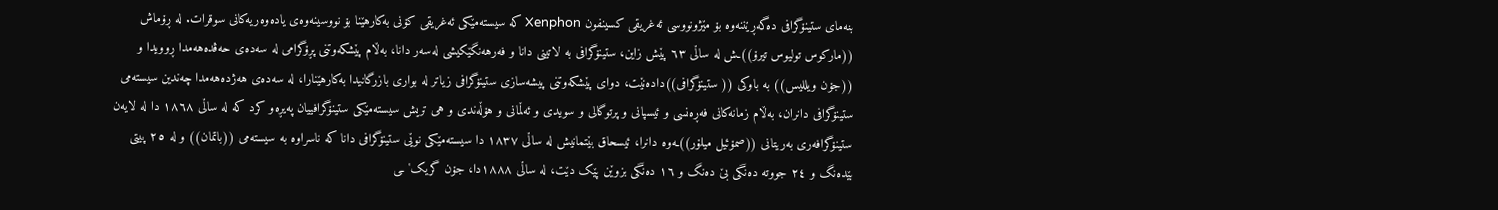بنەمای ستینۆگرافی دەگەڕێننەوە بۆ مێژونووسی ئەغریقی کسینفون Xenphon کە سیستەمێکی ئەغریقی کۆنی بەکارهێنا بۆ نووسینەوەی یادەوەریەکانی سوقرات. لە ڕۆماش ((مارکوس تولیوس تیرۆ))ـش لە ساڵی ٦٣ پێش زاین، ستینۆگرافی بە لاتینی دانا و فەرهەنگێکیشی لەسەر دانا، بەڵام پێشکەوتنی پڕۆگرامی لە سەدەی حەڤدەهەمدا ڕوویدا و ((جۆن ویللیس)) بە باوکی (( ستینۆگرافی))دادەنێت، دوای پێشکەوتنی پیشەسازی ستینۆگرافی زیاتر لە بواری بازرگانیدا بەکارهێنارا، لە سەدەی هەژدەهەمدا چەندین سیستەمی ستینۆگرافی دانران، بەڵام زمانەکانی فەڕەنسی و ئیسپانی و پرتوگالی و سویدی و ئەڵمانی و هۆڵەندی و هی تریش سیستەمێکی ستینۆگرافییان پەیڕەو کرد کە لە ساڵی ١٨٦٨ دا لە لایەن ستینۆگرافەری بەریتانی ((صمۆئیل میلۆر))ـەوە دانرا، ئیسحاق بێتمانیش لە ساڵی ١٨٣٧ دا سیستەمێکی نوێی ستینۆگرافی دانا کە ناسراوە بە سیستەمی ((باتمان)) و لە ٢٥ پیتی بێدەنگ و ٢٤ جووتە دەنگی بێ دەنگ و ١٦ دەنگی بزوێن پێک دێت، لە ساڵی ١٨٨٨دا، جۆن گریک'ـی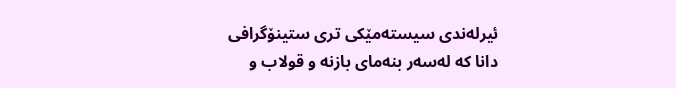ئیرلەندی سیستەمێکی تری ستینۆگرافی دانا کە لەسەر بنەمای بازنە و قولاب و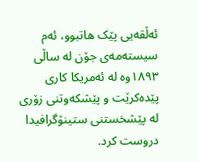ئەڵقەیی پێک هاتبوو، ئەم سیستەمەی جۆن لە ساڵی ١٨٩٣وە لە ئەمریکا کاری پێدەکرێت و پێشکەوتنی زۆری لە پێشخستنی ستینۆگرافیدا دروست کرد.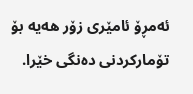ئەمڕۆ ئامێری زۆر هەیە بۆ تۆمارکردنی دەنگی خێرا.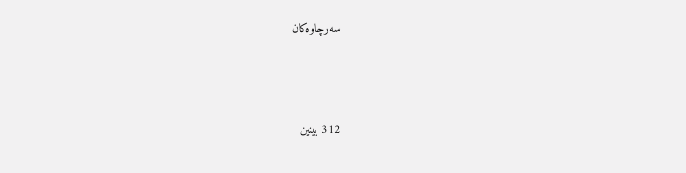سەرچاوەکان



312 بینین